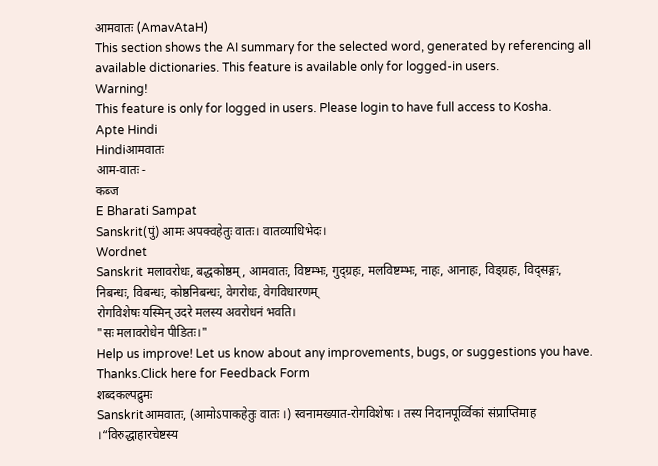आमवातः (AmavAtaH)
This section shows the AI summary for the selected word, generated by referencing all available dictionaries. This feature is available only for logged-in users.
Warning!
This feature is only for logged in users. Please login to have full access to Kosha.
Apte Hindi
Hindiआमवातः
आम-वातः -
कब्ज
E Bharati Sampat
Sanskrit(पुं) आमः अपक्वहेतुः वातः। वातव्याधिभेदः।
Wordnet
Sanskrit मलावरोधः, बद्धकोष्ठम्, आमवातः, विष्टम्भः, गुद्ग्रहः, मलविष्टम्भः, नाहः, आनाहः, विड्ग्रहः, विद्सङ्गः, निबन्धः, विबन्धः, कोष्ठनिबन्धः, वेगरोधः, वेगविधारणम्
रोगविशेषः यस्मिन् उदरे मलस्य अवरोधनं भवति।
"सः मलावरोधेन पीडितः।"
Help us improve! Let us know about any improvements, bugs, or suggestions you have. Thanks.Click here for Feedback Form
शब्दकल्पद्रुमः
Sanskritआमवातः, (आमोऽपाकहेतुः वातः ।) स्वनामख्यात-रोगविशेषः । तस्य निदानपूर्व्विकां संप्राप्तिमाह ।“विरुद्धाहारचेष्टस्य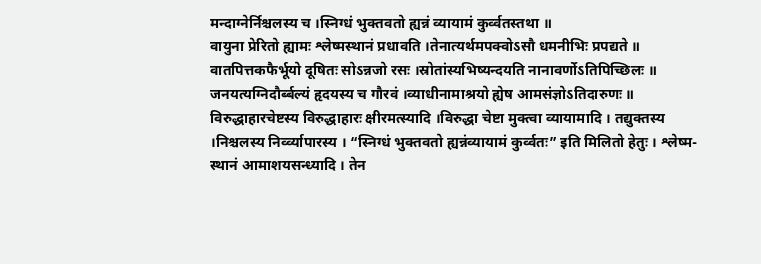मन्दाग्नेर्निश्चलस्य च ।स्निग्धं भुक्तवतो ह्यन्नं व्यायामं कुर्व्वतस्तथा ॥
वायुना प्रेरितो ह्यामः श्लेष्मस्थानं प्रधावति ।तेनात्यर्थमपक्वोऽसौ धमनीभिः प्रपद्यते ॥
वातपित्तकफैर्भूयो दूषितः सोऽन्नजो रसः ।स्रोतांस्यभिष्यन्दयति नानावर्णोऽतिपिच्छिलः ॥
जनयत्यग्निदौर्ब्बल्यं हृदयस्य च गौरवं ।व्याधीनामाश्रयो ह्येष आमसंज्ञोऽतिदारुणः ॥
विरुद्धाहारचेष्टस्य विरुद्धाहारः क्षीरमत्स्यादि ।विरुद्धा चेष्टा मुक्त्वा व्यायामादि । तद्युक्तस्य ।निश्चलस्य निर्व्व्यापारस्य । “स्निग्धं भुक्तवतो ह्यन्नंव्यायामं कुर्व्वतः” इति मिलितो हेतुः । श्लेष्म-स्थानं आमाशयसन्ध्यादि । तेन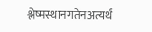श्लेष्मस्थानगतेनअत्यर्थं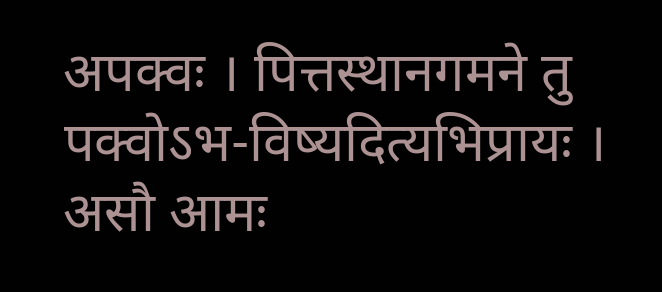अपक्वः । पित्तस्थानगमने तु पक्वोऽभ-विष्यदित्यभिप्रायः । असौ आमः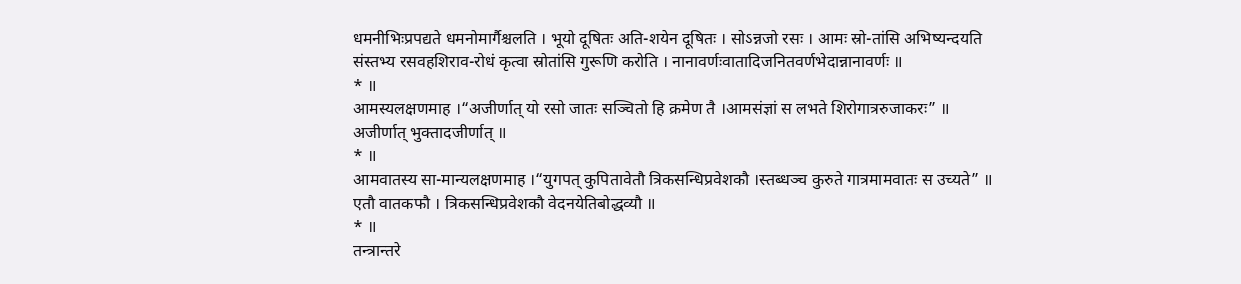धमनीभिःप्रपद्यते धमनोमार्गैश्चलति । भूयो दूषितः अति-शयेन दूषितः । सोऽन्नजो रसः । आमः स्रो-तांसि अभिष्यन्दयति संस्तभ्य रसवहशिराव-रोधं कृत्वा स्रोतांसि गुरूणि करोति । नानावर्णःवातादिजनितवर्णभेदान्नानावर्णः ॥
* ॥
आमस्यलक्षणमाह ।“अजीर्णात् यो रसो जातः सञ्चितो हि क्रमेण तै ।आमसंज्ञां स लभते शिरोगात्ररुजाकरः” ॥
अजीर्णात् भुक्तादजीर्णात् ॥
* ॥
आमवातस्य सा-मान्यलक्षणमाह ।“युगपत् कुपितावेतौ त्रिकसन्धिप्रवेशकौ ।स्तब्धञ्च कुरुते गात्रमामवातः स उच्यते” ॥
एतौ वातकफौ । त्रिकसन्धिप्रवेशकौ वेदनयेतिबोद्धव्यौ ॥
* ॥
तन्त्रान्तरे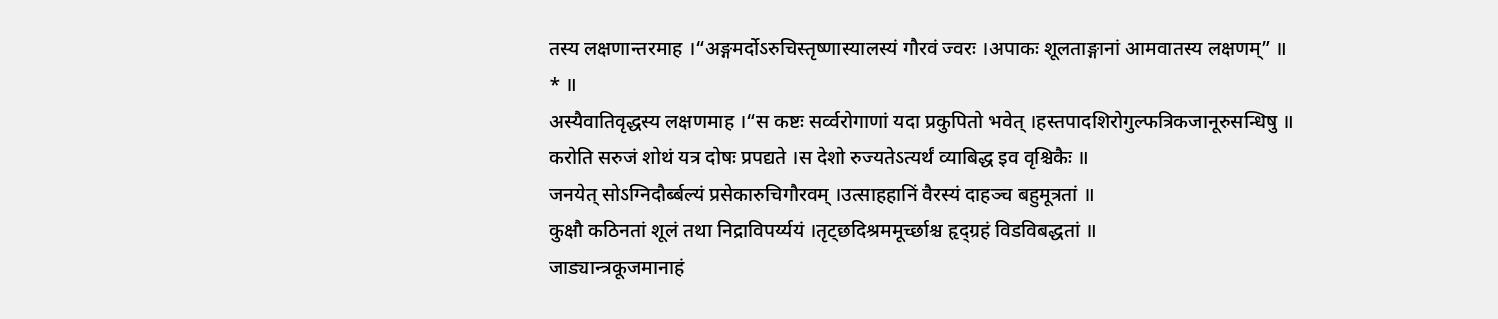तस्य लक्षणान्तरमाह ।“अङ्गमर्दोऽरुचिस्तृष्णास्यालस्यं गौरवं ज्वरः ।अपाकः शूलताङ्गानां आमवातस्य लक्षणम्” ॥
* ॥
अस्यैवातिवृद्धस्य लक्षणमाह ।“स कष्टः सर्व्वरोगाणां यदा प्रकुपितो भवेत् ।हस्तपादशिरोगुल्फत्रिकजानूरुसन्धिषु ॥
करोति सरुजं शोथं यत्र दोषः प्रपद्यते ।स देशो रुज्यतेऽत्यर्थं व्याबिद्ध इव वृश्चिकैः ॥
जनयेत् सोऽग्निदौर्ब्बल्यं प्रसेकारुचिगौरवम् ।उत्साहहानिं वैरस्यं दाहञ्च बहुमूत्रतां ॥
कुक्षौ कठिनतां शूलं तथा निद्राविपर्य्ययं ।तृट्छदिश्रममूर्च्छाश्च हृद्ग्रहं विडविबद्धतां ॥
जाड्यान्त्रकूजमानाहं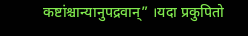कष्टांश्चान्यानुपद्रवान्” ।यदा प्रकुपितो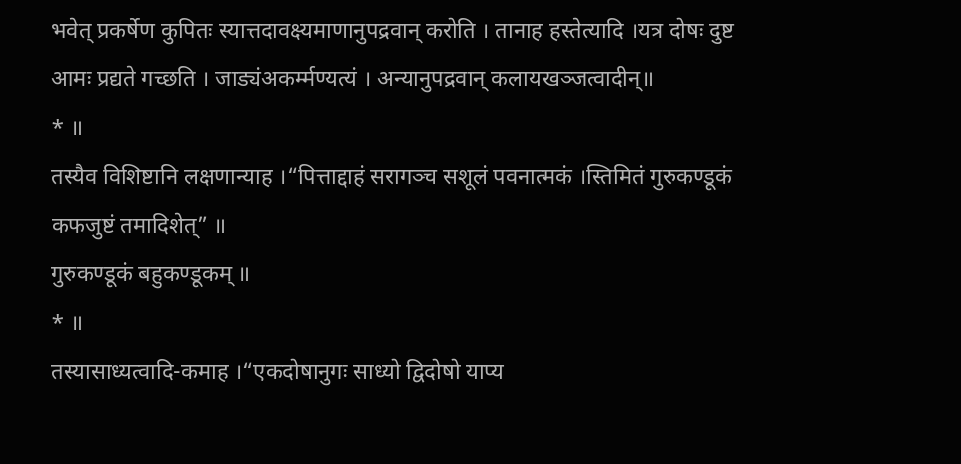भवेत् प्रकर्षेण कुपितः स्यात्तदावक्ष्यमाणानुपद्रवान् करोति । तानाह हस्तेत्यादि ।यत्र दोषः दुष्ट आमः प्रद्यते गच्छति । जाड्यंअकर्म्मण्यत्यं । अन्यानुपद्रवान् कलायखञ्जत्वादीन्॥
* ॥
तस्यैव विशिष्टानि लक्षणान्याह ।“पित्ताद्दाहं सरागञ्च सशूलं पवनात्मकं ।स्तिमितं गुरुकण्डूकं कफजुष्टं तमादिशेत्” ॥
गुरुकण्डूकं बहुकण्डूकम् ॥
* ॥
तस्यासाध्यत्वादि-कमाह ।“एकदोषानुगः साध्यो द्विदोषो याप्य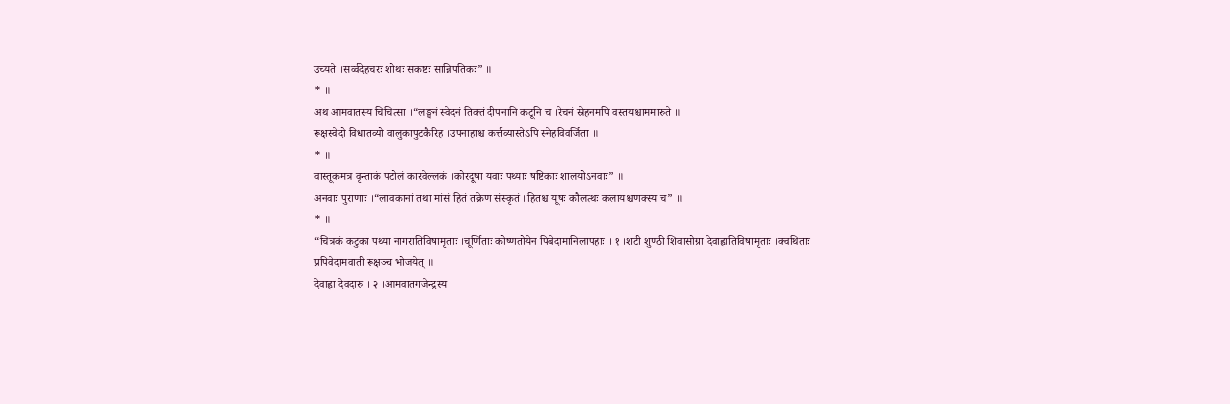उच्यते ।सर्व्वदेहचरः शोथः सकष्टः सान्निपतिकः” ॥
* ॥
अथ आमवातस्य चिचित्सा ।“लङ्घनं स्वेदनं तिक्तं दीपनानि कटूनि च ।रेचनं स्रेहनमपि वस्तयश्चाममारुते ॥
रूक्षस्वेदो विधातव्यो वालुकापुटकैरिह ।उपनाहाश्च कर्त्तव्यास्तेऽपि स्नेहविवर्जिता ॥
* ॥
वास्तूकमत्र वृन्ताकं पटोलं कारवेल्लकं ।कोरदूषा यवाः पथ्याः षष्टिकाः शालयोऽनवाः” ॥
अनवाः पुराणाः ।“लावकानां तथा मांसं हितं तक्रेण संस्कृतं ।हितश्च यूषः कौलत्थः कलायश्चणक्स्य च” ॥
* ॥
“चित्रकं कटुका पथ्या नागरातिविषामृताः ।चूर्णिताः कोष्णतोयेन पिबेदामानिलापहाः । १ ।शटी शुण्ठी शिवासोग्रा देवाह्वातिविषामृताः ।क्वथिताः प्रपिवेदामवाती रूक्षञ्च भोजयेत् ॥
देवाह्वा देवदारु । २ ।आमवातगजेन्द्रस्य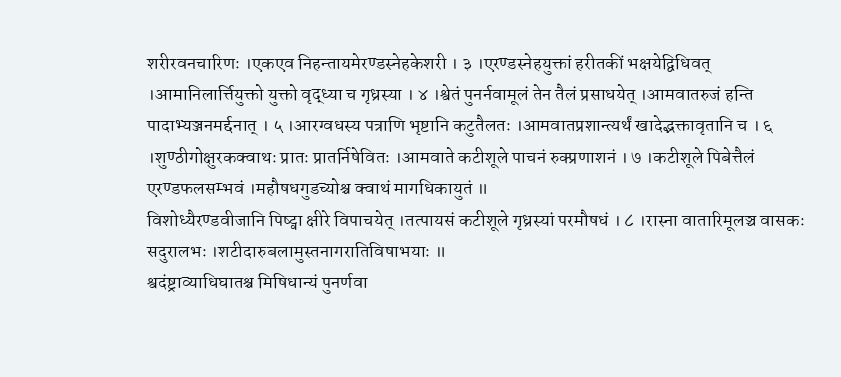शरीरवनचारिणः ।एकएव निहन्तायमेरण्डस्नेहकेशरी । ३ ।एरण्डस्नेहयुक्तां हरीतकीं भक्षयेद्विधिवत् ।आमानिलार्त्तियुक्तो युक्तो वृद्ध्या च गृध्रस्या । ४ ।श्वेतं पुनर्नवामूलं तेन तैलं प्रसाधयेत् ।आमवातरुजं हन्ति पादाभ्यञ्जनमर्द्दनात् । ५ ।आरग्वधस्य पत्राणि भृष्टानि कटुतैलतः ।आमवातप्रशान्त्यर्थं खादेद्भक्तावृतानि च । ६ ।शुण्ठीगोक्षुरकक्वाथः प्रातः प्रातर्निषेवितः ।आमवाते कटीशूले पाचनं रुक्प्रणाशनं । ७ ।कटीशूले पिबेत्तैलं एरण्डफलसम्भवं ।महौषधगुडच्योश्च क्वाथं मागधिकायुतं ॥
विशोध्यैरण्डवीजानि पिष्ट्वा क्षीरे विपाचयेत् ।तत्पायसं कटीशूले गृध्रस्यां परमौषधं । ८ ।रास्ना वातारिमूलञ्च वासकः सदुरालभः ।शटीदारुबलामुस्तनागरातिविषाभयाः ॥
श्वदंष्ट्राव्याधिघातश्च मिषिधान्यं पुनर्णवा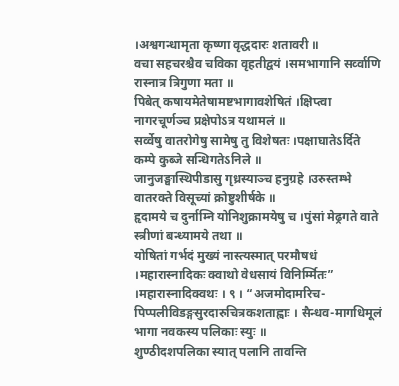।अश्वगन्धामृता कृष्णा वृद्धदारः शतावरी ॥
वचा सहचरश्चैव चविका वृहतीद्वयं ।समभागानि सर्व्वाणि रास्नात्र त्रिगुणा मता ॥
पिबेत् कषायमेतेषामष्टभागावशेषितं ।क्षिप्त्वा नागरचूर्णञ्च प्रक्षेपोऽत्र यथामलं ॥
सर्व्वेषु वातरोगेषु सामेषु तु विशेषतः ।पक्षाघातेऽर्दिते कम्पे कुब्जे सन्धिगतेऽनिले ॥
जानुजङ्घास्थिपीडासु गृध्रस्याञ्च हनुग्रहे ।उरुस्तम्भे वातरक्ते विसूच्यां क्रोष्टुशीर्षके ॥
हृदामये च दुर्नाम्नि योनिशुक्रामयेषु च ।पुंसां मेढ्रगते वाते स्त्रीणां बन्ध्यामये तथा ॥
योषितां गर्भदं मुख्यं नास्त्यस्मात् परमौषधं ।महारास्नादिकः क्वाथो वेधसायं विनिर्म्मितः” ।महारास्नादिक्वथः । ९ । “अजमोदामरिच-पिप्पलीविडङ्गसुरदारुचित्रकशताह्वाः । सैन्धव-मागधिमूलं भागा नवकस्य पलिकाः स्युः ॥
शुण्ठीदशपलिका स्यात् पलानि तावन्ति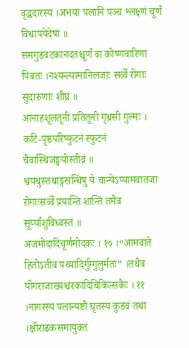वृद्धदारस्य ।अभया पलानि पञ्च श्लक्ष्णं चूर्णं विधापयेदेषां ॥
समगुडवटकानदतश्चूर्णं वा कोष्णवारिणा पिबतः ।नश्यन्त्यामानिलजाः सर्व्वे रोगाः सुदारुणाः शीघ्रं ॥
आनाहशूलतूनी प्रतितूनी गृध्रसी गुल्मः । कटि-पृष्ठपरिष्फुटनं स्फुटनं चैवास्थिजङ्घयोस्तीव्रं ॥
श्वयथुस्तथाङ्गसन्धिषु ये चान्येऽप्यामवातजा रोगाःसर्व्वे प्रयान्ति शान्तिं तमैव सूर्य्यांशुविध्वस्तं ॥
अजमोदादिचूर्णमोदकः । १० ।“आमवाते हितोऽतीव पथ्यादिर्गुग्गुलुर्मतः” ।तथैव योगराजाख्यश्चरकादिचिकित्सकैः । ११ ।नागरस्य पलान्यष्टौ घृतस्य कुडवं तथा ।क्षीराढकसमायुक्तं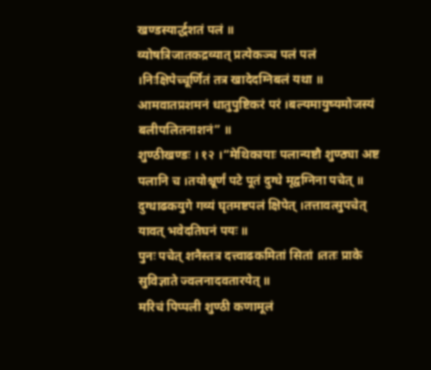खण्डस्यार्द्धशतं पलं ॥
व्योषत्रिजातकद्रव्यात् प्रत्येकञ्च पलं पलं ।निःक्षिपेच्चूर्णितं तत्र खादेदग्निबलं यथा ॥
आमवातप्रशमनं धातुपुष्टिकरं परं ।बल्यमायुष्यमोजस्यं बलीपलितनाशनं” ॥
शुण्ठीखण्डः । १२ ।“मेथिकायाः पलान्यष्टौ शुण्ठ्या अष्ट पलानि च ।तयोश्चूर्णं पटे पूतं दुग्धे मृद्वग्निना पचेत् ॥
दुग्धाढकयुगे गव्यं घृतमष्टपलं क्षिपेत् ।तत्तावत्सुपचेत् यावत् भवेदतिघनं पयः ॥
पुनः पचेत् शनैस्तत्र दत्त्वाढकमितां सितां ।ततः प्राके सुविज्ञाते ज्वलनादवतारयेत् ॥
मरिचं पिप्पली शुण्ठी कणामूलं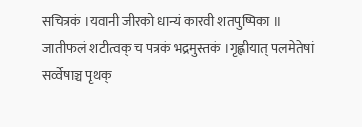सचित्रकं ।यवानी जीरको धान्यं कारवी शतपुष्पिका ॥
जातीफलं शटीत्वक् च पत्रकं भद्रमुस्तकं ।गृह्णीयात् पलमेतेषां सर्व्वेषाञ्च पृथक्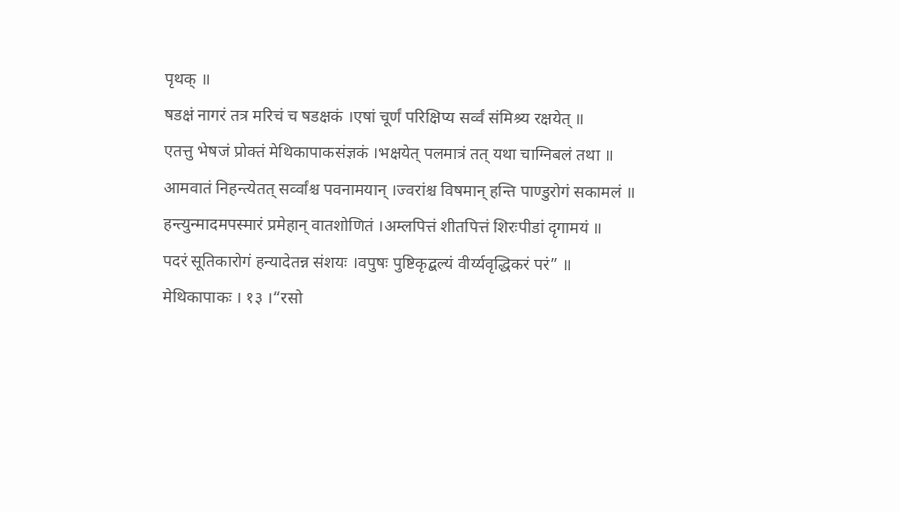पृथक् ॥
षडक्षं नागरं तत्र मरिचं च षडक्षकं ।एषां चूर्णं परिक्षिप्य सर्व्वं संमिश्र्य रक्षयेत् ॥
एतत्तु भेषजं प्रोक्तं मेथिकापाकसंज्ञकं ।भक्षयेत् पलमात्रं तत् यथा चाग्निबलं तथा ॥
आमवातं निहन्त्येतत् सर्व्वांश्च पवनामयान् ।ज्वरांश्च विषमान् हन्ति पाण्डुरोगं सकामलं ॥
हन्त्युन्मादमपस्मारं प्रमेहान् वातशोणितं ।अम्लपित्तं शीतपित्तं शिरःपीडां दृगामयं ॥
पदरं सूतिकारोगं हन्यादेतन्न संशयः ।वपुषः पुष्टिकृद्बल्यं वीर्य्यवृद्धिकरं परं” ॥
मेथिकापाकः । १३ ।“रसो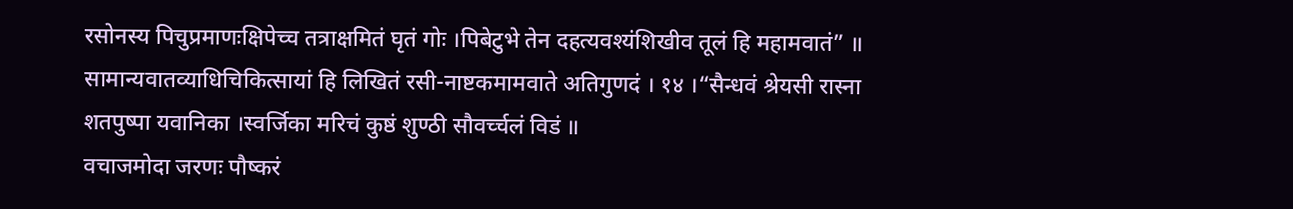रसोनस्य पिचुप्रमाणःक्षिपेच्च तत्राक्षमितं घृतं गोः ।पिबेटुभे तेन दहत्यवश्यंशिखीव तूलं हि महामवातं” ॥
सामान्यवातव्याधिचिकित्सायां हि लिखितं रसी-नाष्टकमामवाते अतिगुणदं । १४ ।“सैन्धवं श्रेयसी रास्ना शतपुष्पा यवानिका ।स्वर्जिका मरिचं कुष्ठं शुण्ठी सौवर्च्चलं विडं ॥
वचाजमोदा जरणः पौष्करं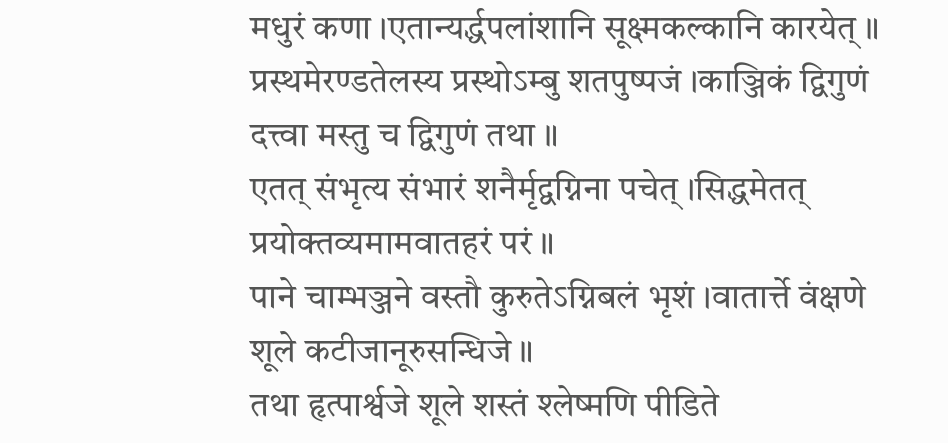मधुरं कणा ।एतान्यर्द्धपलांशानि सूक्ष्मकल्कानि कारयेत् ॥
प्रस्थमेरण्डतेलस्य प्रस्थोऽम्बु शतपुष्पजं ।काञ्जिकं द्विगुणं दत्त्वा मस्तु च द्विगुणं तथा ॥
एतत् संभृत्य संभारं शनैर्मृद्वग्निना पचेत् ।सिद्धमेतत् प्रयोक्तव्यमामवातहरं परं ॥
पाने चाम्भञ्जने वस्तौ कुरुतेऽग्निबलं भृशं ।वातार्त्ते वंक्षणे शूले कटीजानूरुसन्धिजे ॥
तथा हृत्पार्श्वजे शूले शस्तं श्लेष्मणि पीडिते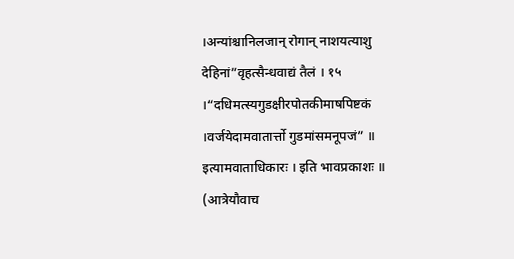।अन्यांश्चानिलजान् रोगान् नाशयत्याशु देहिनां”वृहत्सैन्धवाद्यं तैलं । १५ ।“दधिमत्स्यगुडक्षीरपोतकीमाषपिष्टकं ।वर्जयेदामवातार्त्तो गुडमांसमनूपजं” ॥
इत्यामवाताधिकारः । इति भावप्रकाशः ॥
(आत्रेयौवाच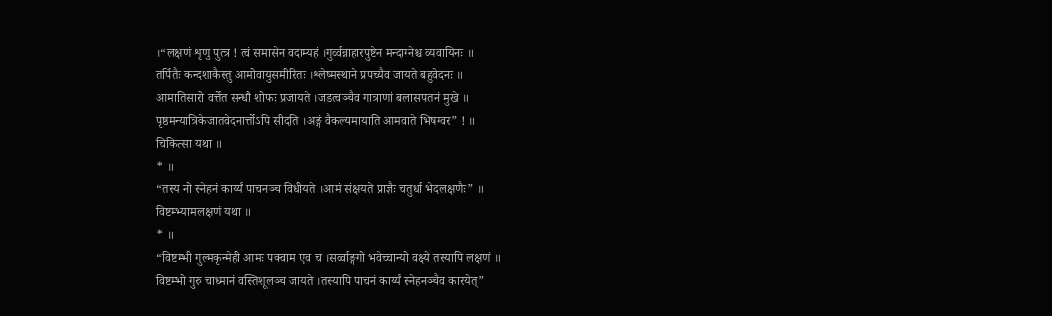।“लक्षणं शृणु पुत्त्र ! त्वं समासेन वदाम्यहं ।गुर्व्वन्नाहारपुष्टेन मन्दाग्नेश्च व्यवायिनः ॥
तर्पितैः कन्दशाकैस्तु आमोवायुसमीरितः ।श्लेष्मस्थाने प्रपच्यैव जायते बहुवेदनः ॥
आमातिसारो वर्त्तेत सन्धौ शोफः प्रजायते ।जडत्वञ्चैव गात्राणां बलासपतनं मुखे ॥
पृष्ठमन्यात्रिकेजातवेदनार्त्तोऽपि सीदति ।अङ्गं वैकल्यमायाति आमवाते भिषग्वर” ! ॥
चिकित्सा यथा ॥
* ॥
“तस्य नो स्नेहनं कार्य्यं पाचनञ्च विधीयते ।आमं संक्षयते प्राज्ञैः चतुर्धा भेदलक्षणैः” ॥
विष्टम्भ्यामलक्षणं यथा ॥
* ॥
“विष्टम्भी गुल्मकृन्मेही आमः पक्वाम एव च ।सर्व्वाङ्गगो भवेच्चान्यो वक्ष्ये तस्यापि लक्षणं ॥
विष्टम्भो गुरु चाध्मानं वस्तिशूलञ्च जायते ।तस्यापि पाचनं कार्य्यं स्नेहनञ्चैव कारयेत्”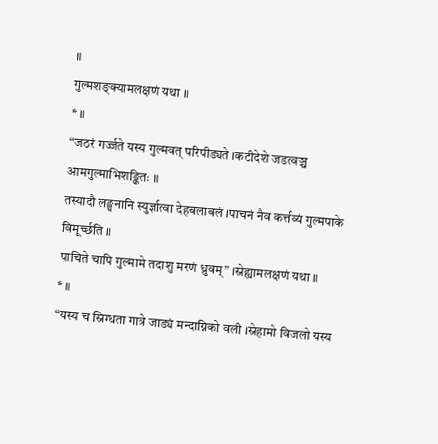॥
गुल्मशङ्क्यामलक्षणं यथा ॥
* ॥
“जठरं गर्ज्जते यस्य गुल्मवत् परिपीड्यते ।कटीदेशे जडत्वञ्च आमगुल्माभिशङ्कितः ॥
तस्यादौ लङ्घनानि स्युर्ज्ञात्वा देहबलाबलं ।पाचनं नैव कर्त्तव्यं गुल्मपाके विमूर्च्छति ॥
पाचिते चापि गुल्मामे तदाशु मरणं ध्रुवम्” ।स्नेह्यामलक्षणं यथा ॥
* ॥
“यस्य च स्निग्धता गात्रे जाड्यं मन्दाग्निको वली ।स्नेहामो विजलो यस्य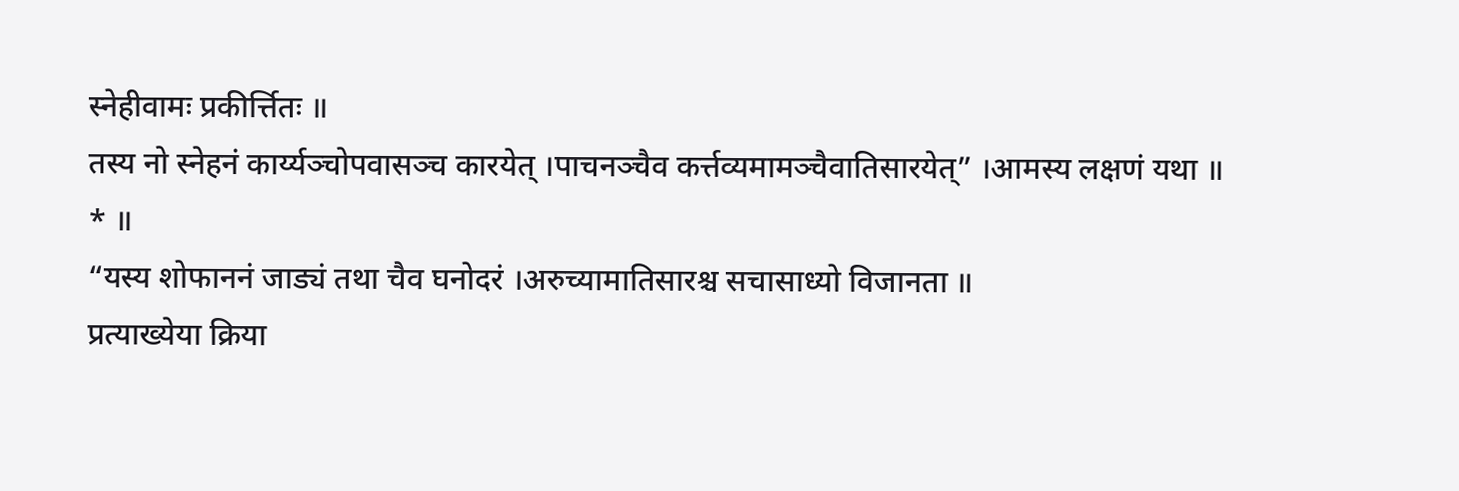स्नेहीवामः प्रकीर्त्तितः ॥
तस्य नो स्नेहनं कार्य्यञ्चोपवासञ्च कारयेत् ।पाचनञ्चैव कर्त्तव्यमामञ्चैवातिसारयेत्” ।आमस्य लक्षणं यथा ॥
* ॥
“यस्य शोफाननं जाड्यं तथा चैव घनोदरं ।अरुच्यामातिसारश्च सचासाध्यो विजानता ॥
प्रत्याख्येया क्रिया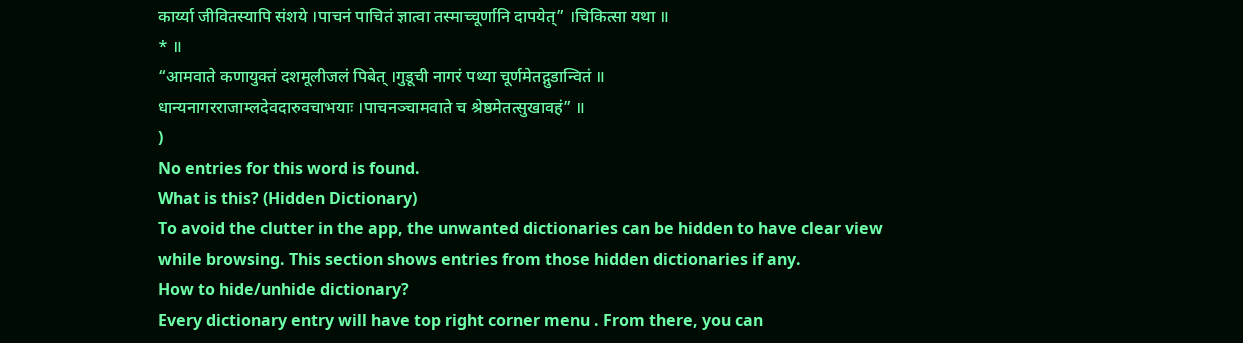कार्य्या जीवितस्यापि संशये ।पाचनं पाचितं ज्ञात्वा तस्माच्चूर्णानि दापयेत्” ।चिकित्सा यथा ॥
* ॥
“आमवाते कणायुक्तं दशमूलीजलं पिबेत् ।गुडूची नागरं पथ्या चूर्णमेतद्गुडान्वितं ॥
धान्यनागरराजाम्लदेवदारुवचाभयाः ।पाचनञ्चामवाते च श्रेष्ठमेतत्सुखावहं” ॥
)
No entries for this word is found.
What is this? (Hidden Dictionary)
To avoid the clutter in the app, the unwanted dictionaries can be hidden to have clear view while browsing. This section shows entries from those hidden dictionaries if any.
How to hide/unhide dictionary?
Every dictionary entry will have top right corner menu . From there, you can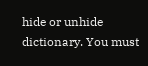hide or unhide dictionary. You must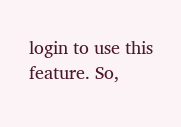login to use this feature. So,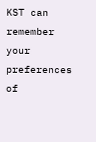KST can remember your preferences of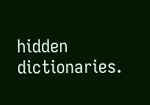hidden dictionaries.